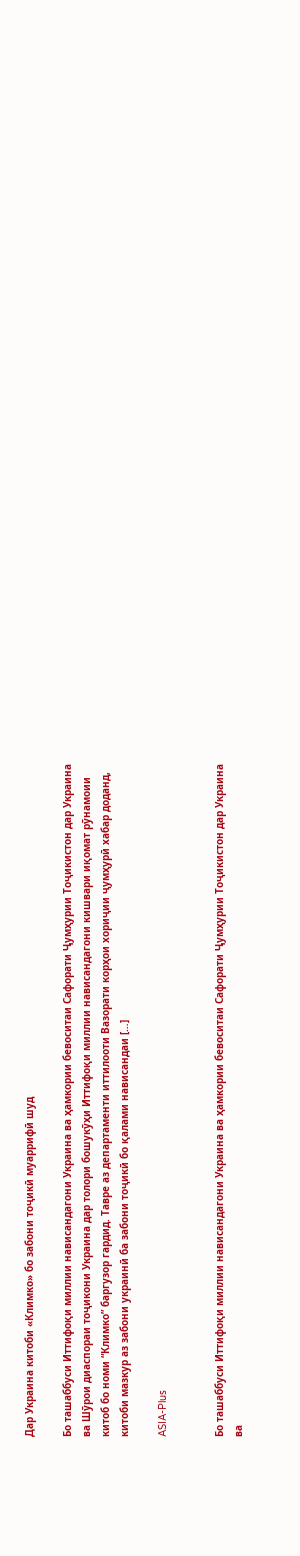Дар Украина китоби «Климко» бо забони тоҷикӣ муаррифӣ шуд

Бо ташаббуси Иттифоқи миллии нависандагони Украина ва ҳамкории бевоситаи Сафорати Ҷумҳурии Тоҷикистон дар Украина ва Шӯрои диаспораи тоҷикони Украина дар толори бошукӯҳи Иттифоқи миллии нависандагони кишвари иқомат рӯнамоии китоб бо номи “Климко” баргузор гардид. Тавре аз департаменти иттилооти Вазорати корҳои хориҷии ҷумҳурӣ хабар доданд, китоби мазкур аз забони украинӣ ба забони тоҷикӣ бо қалами нависандаи […]

ASIA-Plus


Бо ташаббуси Иттифоқи миллии нависандагони Украина ва ҳамкории бевоситаи Сафорати Ҷумҳурии Тоҷикистон дар Украина ва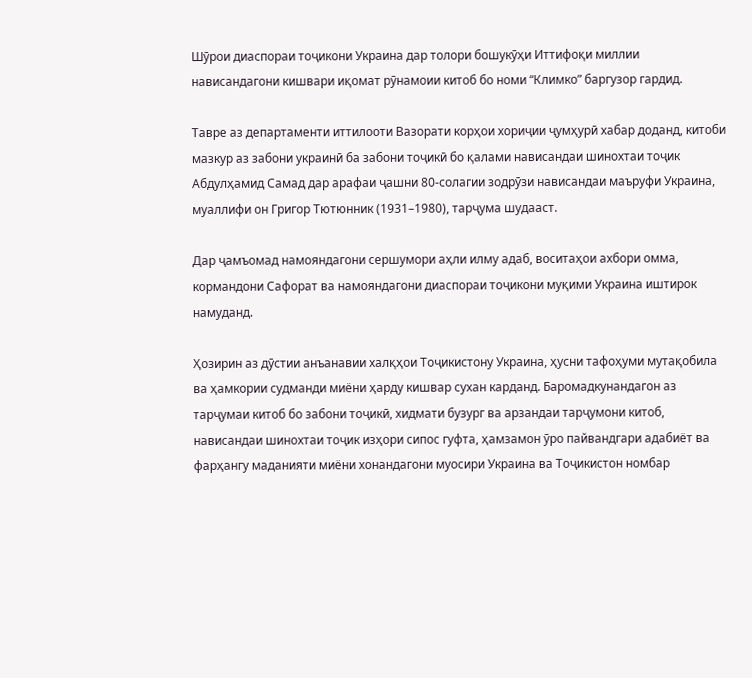Шӯрои диаспораи тоҷикони Украина дар толори бошукӯҳи Иттифоқи миллии нависандагони кишвари иқомат рӯнамоии китоб бо номи “Климко” баргузор гардид.

Тавре аз департаменти иттилооти Вазорати корҳои хориҷии ҷумҳурӣ хабар доданд, китоби мазкур аз забони украинӣ ба забони тоҷикӣ бо қалами нависандаи шинохтаи тоҷик Абдулҳамид Самад дар арафаи ҷашни 80-солагии зодрӯзи нависандаи маъруфи Украина, муаллифи он Григор Тютюнник (1931–1980), тарҷума шудааст.

Дар ҷамъомад намояндагони сершумори аҳли илму адаб, воситаҳои ахбори омма, кормандони Сафорат ва намояндагони диаспораи тоҷикони муқими Украина иштирок намуданд.

Ҳозирин аз дӯстии анъанавии халқҳои Тоҷикистону Украина, ҳусни тафоҳуми мутақобила ва ҳамкории судманди миёни ҳарду кишвар сухан карданд. Баромадкунандагон аз тарҷумаи китоб бо забони тоҷикӣ, хидмати бузург ва арзандаи тарҷумони китоб, нависандаи шинохтаи тоҷик изҳори сипос гуфта, ҳамзамон ӯро пайвандгари адабиёт ва фарҳангу маданияти миёни хонандагони муосири Украина ва Тоҷикистон номбар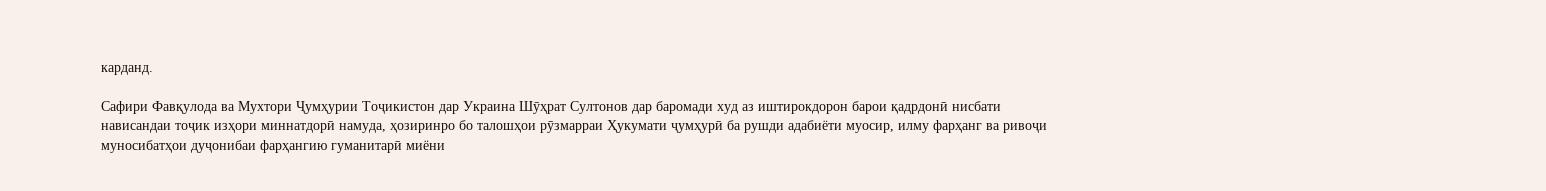карданд.

Сафири Фавқулода ва Мухтори Ҷумҳурии Тоҷикистон дар Украина Шӯҳрат Султонов дар баромади худ аз иштирокдорон барои қадрдонӣ нисбати нависандаи тоҷик изҳори миннатдорӣ намуда, ҳозиринро бо талошҳои рӯзмарраи Ҳукумати ҷумҳурӣ ба рушди адабиёти муосир, илму фарҳанг ва ривоҷи муносибатҳои дуҷонибаи фарҳангию гуманитарӣ миёни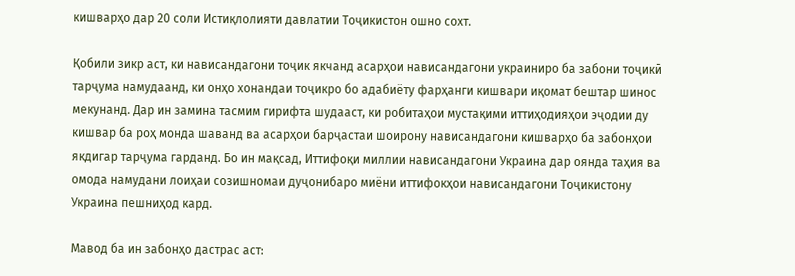кишварҳо дар 20 соли Истиқлолияти давлатии Тоҷикистон ошно сохт.

Қобили зикр аст, ки нависандагони тоҷик якчанд асарҳои нависандагони украиниро ба забони тоҷикӣ тарҷума намудаанд, ки онҳо хонандаи тоҷикро бо адабиёту фарҳанги кишвари иқомат бештар шинос мекунанд. Дар ин замина тасмим гирифта шудааст, ки робитаҳои мустақими иттиҳодияҳои эҷодии ду кишвар ба роҳ монда шаванд ва асарҳои барҷастаи шоирону нависандагони кишварҳо ба забонҳои якдигар тарҷума гарданд. Бо ин мақсад, Иттифоқи миллии нависандагони Украина дар оянда таҳия ва омода намудани лоиҳаи созишномаи дуҷонибаро миёни иттифокҳои нависандагони Тоҷикистону Украина пешниҳод кард.

Мавод ба ин забонҳо дастрас аст: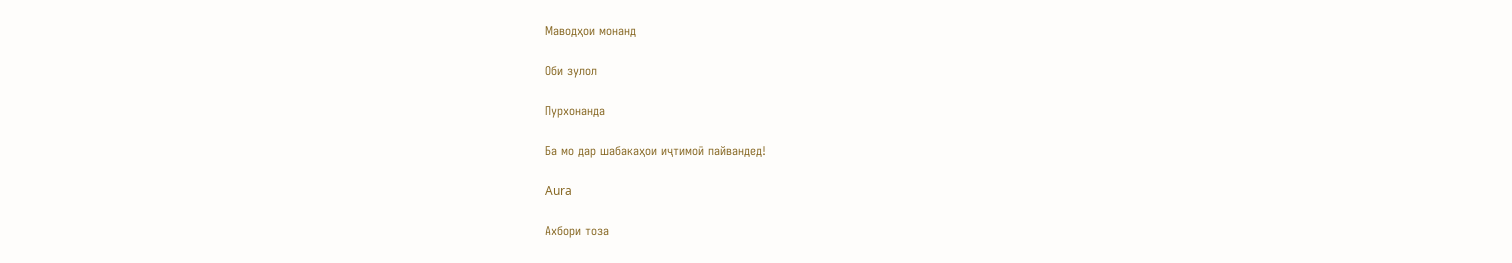Маводҳои монанд

Оби зулол

Пурхонанда

Ба мо дар шабакаҳои иҷтимоӣ пайвандед!

Aura

Ахбори тоза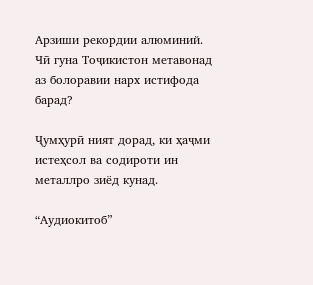Арзиши рекордии алюминий. Чӣ гуна Тоҷикистон метавонад аз болоравии нарх истифода барад?

Ҷумҳурӣ ният дорад, ки ҳаҷми истеҳсол ва содироти ин металлро зиёд кунад.

“Аудиокитоб”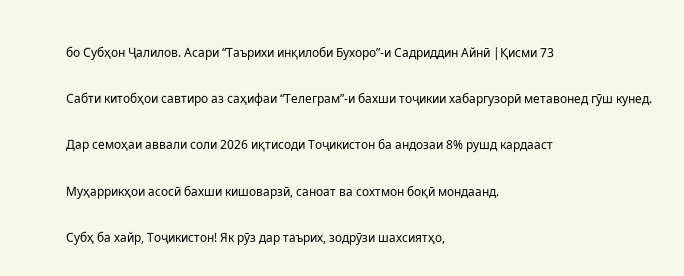бо Субҳон Ҷалилов. Асари “Таърихи инқилоби Бухоро”-и Садриддин Айнӣ |Қисми 73

Cабти китобҳои савтиро аз саҳифаи “Телеграм”-и бахши тоҷикии хабаргузорӣ метавонед гӯш кунед.

Дар семоҳаи аввали соли 2026 иқтисоди Тоҷикистон ба андозаи 8% рушд кардааст

Муҳаррикҳои асосӣ бахши кишоварзӣ, саноат ва сохтмон боқӣ мондаанд.

Субҳ ба хайр, Тоҷикистон! Як рӯз дар таърих, зодрӯзи шахсиятҳо,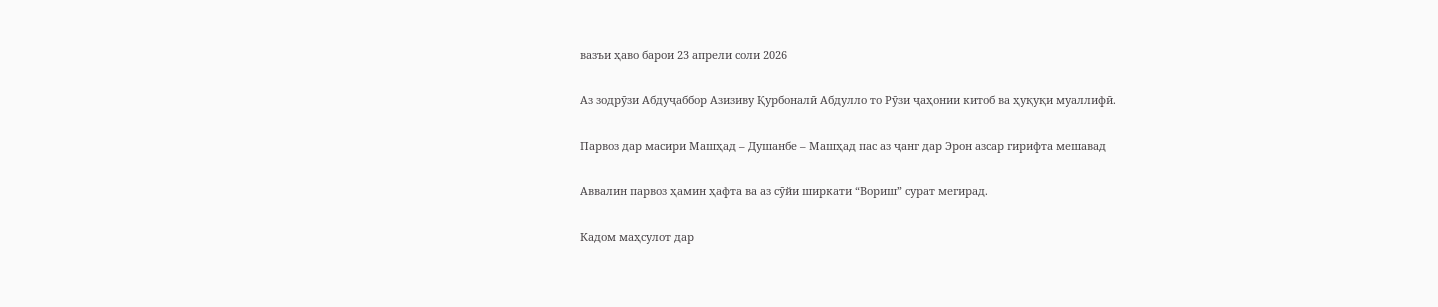вазъи ҳаво барои 23 апрели соли 2026

Аз зодрӯзи Абдуҷаббор Азизиву Қурбоналӣ Абдулло то Рӯзи ҷаҳонии китоб ва ҳуқуқи муаллифӣ.

Парвоз дар масири Машҳад – Душанбе – Машҳад пас аз ҷанг дар Эрон азсар гирифта мешавад

Аввалин парвоз ҳамин ҳафта ва аз сӯйи ширкати “Вориш” сурат мегирад.

Кадом маҳсулот дар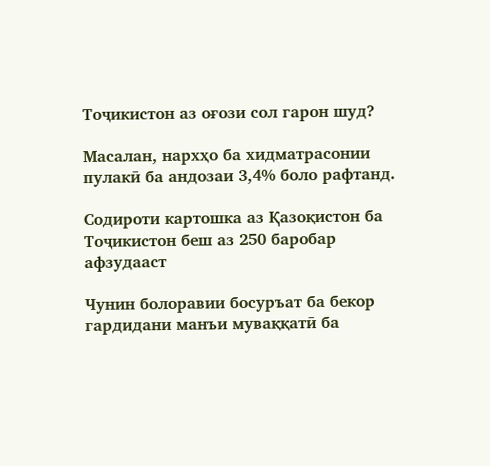Тоҷикистон аз оғози сол гарон шуд?

Масалан, нархҳо ба хидматрасонии пулакӣ ба андозаи 3,4% боло рафтанд.

Содироти картошка аз Қазоқистон ба Тоҷикистон беш аз 250 баробар афзудааст

Чунин болоравии босуръат ба бекор гардидани манъи муваққатӣ ба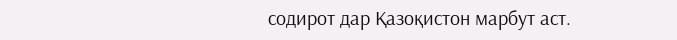содирот дар Қазоқистон марбут аст.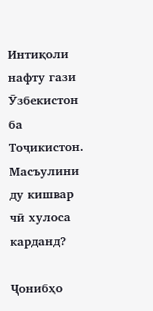Интиқоли нафту гази Ӯзбекистон ба Тоҷикистон. Масъулини ду кишвар чӣ хулоса карданд?

Ҷонибҳо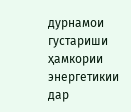дурнамои густариши ҳамкории энергетикии дар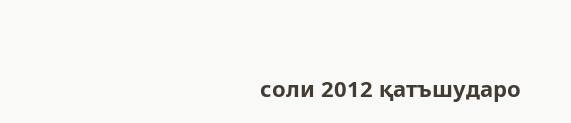соли 2012 қатъшударо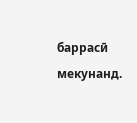баррасӣ мекунанд.